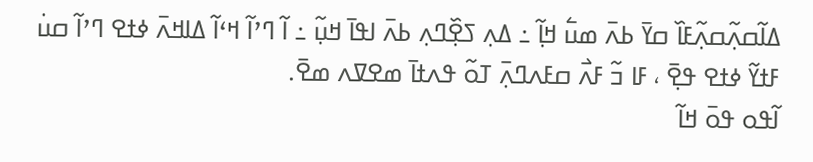ߡߊ߬ߛߍ߲߬ߛߍ߲߬ߓߊ߰ ߛߌ߫ ߕߍ߫ ߘߎ߱ ߞߊ߲߬ ߸ ߡߍ߲ ߖߐ߲߰ߣߍ߲ ߕߍ߫ ߊߟߊ߫ ߞߎ߲߬ ߸ ߊ߬ ߣߴߊ߬ ߞߵߊ߬ ߡߊߞߍ߫ ߦߙߐ ߣߴߊ߬ ߛߎ߭ ߓߙߌ߬ ߦߙߐ ߟߐ߲߫ ، ߓߊ ߏ߬ ߓߍ߯ ߛߓߍߣߍ߲߫ ߠߋ߬ ߟߍߙߊ߫ ߘߐߜߍ ߘߐ߫.
ߊ߬ߟߋ ߟߋ߫ ߞߊ߬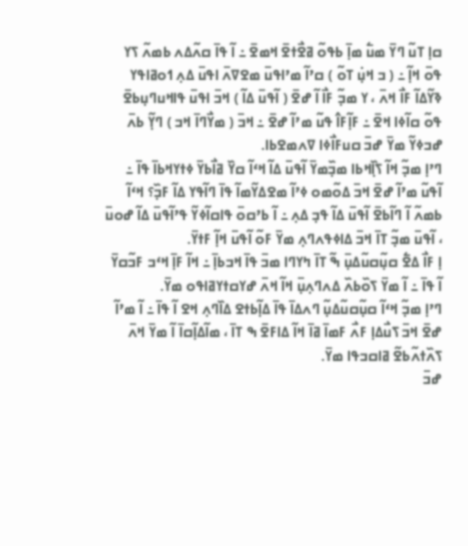ߛߊ߲ ߠߎ߬ ߣߌ߫ ߘߎ߱ ߘߊ߲߫ ߕߟߋ߬ ߥߐ߯ߙߐ߫ ߞߘߐ߫ ߸ ߊ߬ ߟߊ߫ ߛߍ߬ߡߍ ߕߘߍ߬ ߖߌ ߟߋ߫ ߞߊ߲߬ ߸ ( ߏ ߞߎ߲߭ ߠߋ߬ ) ߛߴߊ߬ ߘߴߊߟߎ߫ ߘߐߜߍ߫ ߊߟߎ߫ ߡߍ߲ ߗߋߥߊߟߌ ߢߌ߬ߡߊ߬ ߓߊ߯ ߞߍ߫ ، ߌ ߘߏ߲߬ ߓߊ߯ ߊ߬ ߝߐ߫ ( ߊ߬ߟߎ߫ ߡߊ߬ ) ߞߏ߫ ߊߟߎ߫ ߟߊߞߎߣߎ߲ߕߐ߫ ߟߋ߬ ߛߊ߬ߦߊ ߞߐ߫ ߸ ߓߊ߲߬ߓߊ߮ ߟߎ߬ ߘߴߊ߬ ߝߐ߫ ߸ ߞߏ߫ ( ߘߌ߯ߣߊ߫ ߞߏ ) ߣߌ߲߬ ߕߍ߫ ߝߏߦߌ߬ ߘߌ߫ ߝߏ߫ ߛߎߓߊ߯ߦߊ ߜߍߘߐߕߊ.
ߣߴߊ߲ ߘߏ߲߬ ߞߊ߬ ߖߊ߲߰ߞߕߊ ߘߏ߲߰ߘߌ߫ ߊ߬ߟߎ߫ ߡߊ߬ ߞߵߊ߬ ߛߌ߰ ߥߊ߯ߕߌ߫ ߦߙߌߞߕߊ߫ ߟߊ߫ ߸ ߊ߬ߟߎ߬ ߘߴߊ߬ ߝߐ߫ ߞߏ߫ ߡߋ߬ߘߋ ߦߴߊ߬ ߘߐߡߌ߬ߘߊ߬ ߟߊ߫ ߣߊ߬ߟߌ ߡߊ߬ ߓߏ߲߰؟ ߞߵߊ߬ ߕߘߍ߬ ߊ߬ ߣߊ߬ߕߐ߫ ߊ߬ߟߎ߫ ߡߊ߬ ߟߏ߲ ߡߍ߲ ߸ ߊ߬ ߕߴߛߋ߫ ߟߊߛߊ߬ߦߌ߬ ߟߴߊ߬ߟߎ߫ ߡߊ߬ ߝߋߎ߫ ، ߊ߬ߟߎ߫ ߘߏ߲߬ ߠߊ߫ ߞߏ߫ ߡߊߦߟߍߣߍ߲ ߘߌ߫ ߓߋ߬ ߊ߬ߟߎ߫ ߞߊ߲߬ ߓߙߌ߫.
ߊ߲ ߓߊ߯ ߡߐ߱ ߛߎ߲߬ߛߎ߬ߡߎ߲߫ ߒ߬ ߠߊ߫ ߤߌߣߊ ߘߏ߫ ߟߊ߫ ߞߏߕߊ߲߫ ߸ ߞߊ߬ ߓߊ߲߫ ߞߵߏ ߓߏ߬ߛߌ߫ ߊ߬ ߟߊ߫ ߸ ߊ߬ ߘߌ߫ ߖߋ߰ߕߍ߰ ߡߍߣߍ߲ߎ߲߫ ߞߊ߬ ߞߍ߫ ߝߌߛߙߌߥߊߟߋ ߘߌ߫.
ߣߴߊ߲ ߘߏ߲߬ ߞߵߊ߬ ߛߎ߲߬ߛߎ߬ߡߎ߲߬ ߣߍߡߊ߫ ߟߊ߫ ߡߊ߲߬ߕߙߐ ߡߊ߰ߣߍ߲ ߞߐ ߊ߬ ߟߊ߫ ߸ ߊ߬ ߘߴߊ߬ ߝߐ߫ ߞߏ߫ ߖߎ߯ߡߊ߲ ߓߍ߯ ߓߘߊ߫ ߥߊ߫ ߞߊ߬ ߡߊߓߐ߫ ߒ ߠߊ߫ ، ߘߊ߬ߡߊ߲߬ߛߊ߫ ߊ߬ ߘߌ߫ ߞߍ߫ ߖߍ߰ߙߍ߬ߕߐ߬ ߥߊߛߏߟߊ ߘߌ߫.
ߝߏ߫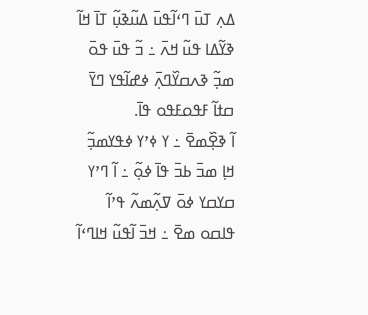ߡߍ߲ ߠߎ߫ ߣߵߊ߬ߟߎ߫ ߡߎ߬ߢߎ߲߬ ߠߊ߫ ߞߊ߬ ߢߌ߬ߡߊ ߟߎ߬ ߞߍ߫ ߸ ߏ߬ ߟߎ߫ ߟߋ߫ ߘߏ߲߬ ߢߍߛߌ߰ߣߍ߲߫ ߦߝߊ߬ߟߌ ߣߌ߫ ߛߙߊ߬ ߓߟߋߓߟߋ ߟߊ߫.
ߊ߬ ߢߐ߲߰ߘߐ߫ ߸ ߌ ߦߴߌ ߦߟߌߘߏ߲߬ ߞߊ߲ ߘߏ߫ ߕߏ߫ ߟߊ߫ ߦߋ߲߬ ߸ ߊ߬ ߣߴߌ ߛߌߛߌ ߦߋ߫ ߜߍ߲߬ߘߍ߬ ߟߴߊ߬ ߟߊߛߋ ߘߐ߫ ߸ ߞߏ߫ ߊ߬ߟߎ߬ ߞߊߣߵߊ߬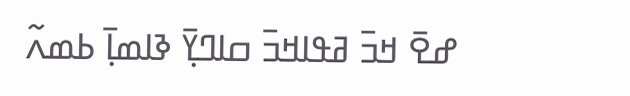ߝߐ߫ ߞߏ߫ ߥߟߊߞߏ߫ ߛߊߣߌ߲߫ ߢߊߘߊ߲߫ ߕߘߍ߬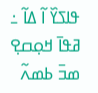ߟߊߖߌ߰ ߊ߬ ߡߊ߬ ߸ ߥߟߊ߫ ߞߋ߲ߛߐ߲ ߘߏ߫ ߕߘߍ߬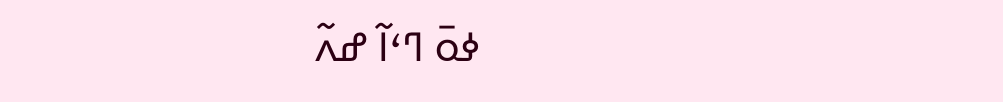ߦߋ߫ ߣߵߊ߬ ߝߍ߬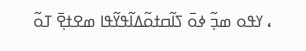، ߌߟߋ ߘߏ߲߬ ߦߋ߫ ߖߊ߬ߛߙߋ߬ߡߊ߬ߟߌ߬ߟߊ ߘߐߙߐ߲߫ ߠߋ߬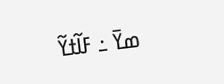ߘߌ߫ ߸ ߓߊ߬ߙߌ߬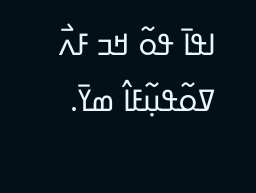ߊߟߊ߫ ߟߋ߬ ߞߏ ߓߍ߯ ߜߋ߬ߟߎ߲߬ߓߊ߮ ߘߌ߫.